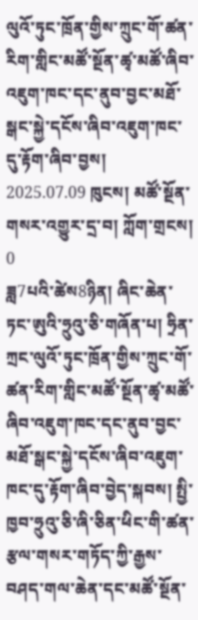ལུའོ་ཏུང་ཁྲོན་གྱིས་ཀྲུང་གོ་ཚན་རིག་གླིང་མཚོ་སྔོན་ཚྭ་མཚོ་ཞིབ་འཇུག་ཁང་དང་ནུབ་བྱང་མཐོ་སྒང་སྐྱེ་དངོས་ཞིབ་འཇུག་ཁང་དུ་རྟོག་ཞིབ་བྱས།
2025.07.09 ཁུངས། མཚོ་སྔོན་གསར་འགྱུར་དྲ་བ། ཀློག་གྲངས། 0
ཟླ7པའི་ཚེས8ཉིན། ཞིང་ཆེན་ཏང་ཨུའི་ཧྲུའུ་ཅི་གཞོན་པ། ཧྲིན་ཀྲང་ལུའོ་ཏུང་ཁྲོན་གྱིས་ཀྲུང་གོ་ཚན་རིག་གླིང་མཚོ་སྔོན་ཚྭ་མཚོ་ཞིབ་འཇུག་ཁང་དང་ནུབ་བྱང་མཐོ་སྒང་སྐྱེ་དངོས་ཞིབ་འཇུག་ཁང་དུ་རྟོག་ཞིབ་བྱེད་སྐབས། སྤྱི་ཁྱབ་ཧྲུའུ་ཅི་ཞི་ཅིན་ཕིང་གི་ཚན་རྩལ་གསར་གཏོད་ཀྱི་རྒྱས་བཤད་གལ་ཆེན་དང་མཚོ་སྔོན་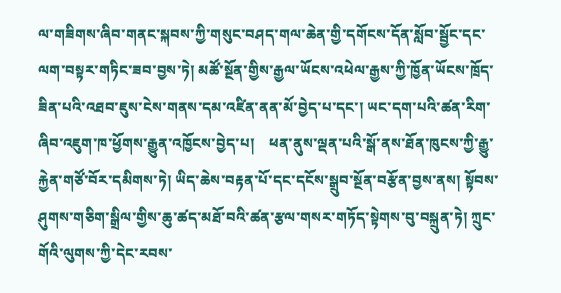ལ་གཟིགས་ཞིབ་གནང་སྐབས་ཀྱི་གསུང་བཤད་གལ་ཆེན་གྱི་དགོངས་དོན་སློབ་སྦྱོང་དང་ལག་བསྟར་གཏིང་ཟབ་བྱས་ཏེ། མཚོ་སྔོན་གྱིས་རྒྱལ་ཡོངས་འཕེལ་རྒྱས་ཀྱི་ཁྱོན་ཡོངས་ཁྲོད་ཟིན་པའི་འཐབ་ཇུས་ངེས་གནས་དམ་འཛིན་ནན་མོ་བྱེད་པ་དང་། ཡང་དག་པའི་ཚན་རིག་ཞིབ་འཇུག་ཁ་ཕྱོགས་རྒྱུན་འཁྱོངས་བྱེད་པ།    ཕན་ནུས་ལྡན་པའི་སྒོ་ནས་ཐོན་ཁུངས་ཀྱི་རྒྱུ་རྐྱེན་གཙོ་བོར་དམིགས་ཏེ། ཡིད་ཆེས་བརྟན་པོ་དང་དངོས་སྒྲུབ་སྔོན་བརྩོན་བྱས་ནས། སྟོབས་ཤུགས་གཅིག་སྒྲིལ་གྱིས་ཆུ་ཚད་མཐོ་བའི་ཚན་རྩལ་གསར་གཏོད་སྟེགས་བུ་བསྐྲུན་ཏེ། ཀྲུང་གོའི་ལུགས་ཀྱི་དེང་རབས་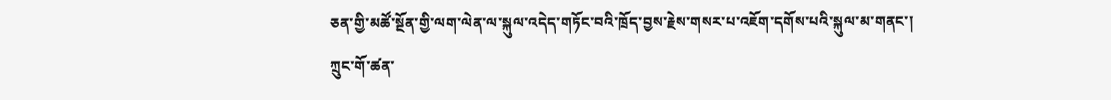ཅན་གྱི་མཚོ་སྔོན་གྱི་ལག་ལེན་ལ་སྐུལ་འདེད་གཏོང་བའི་ཁྲོད་བྱས་རྗེས་གསར་པ་འཇོག་དགོས་པའི་སྐུལ་མ་གནང་།
ཀྲུང་གོ་ཚན་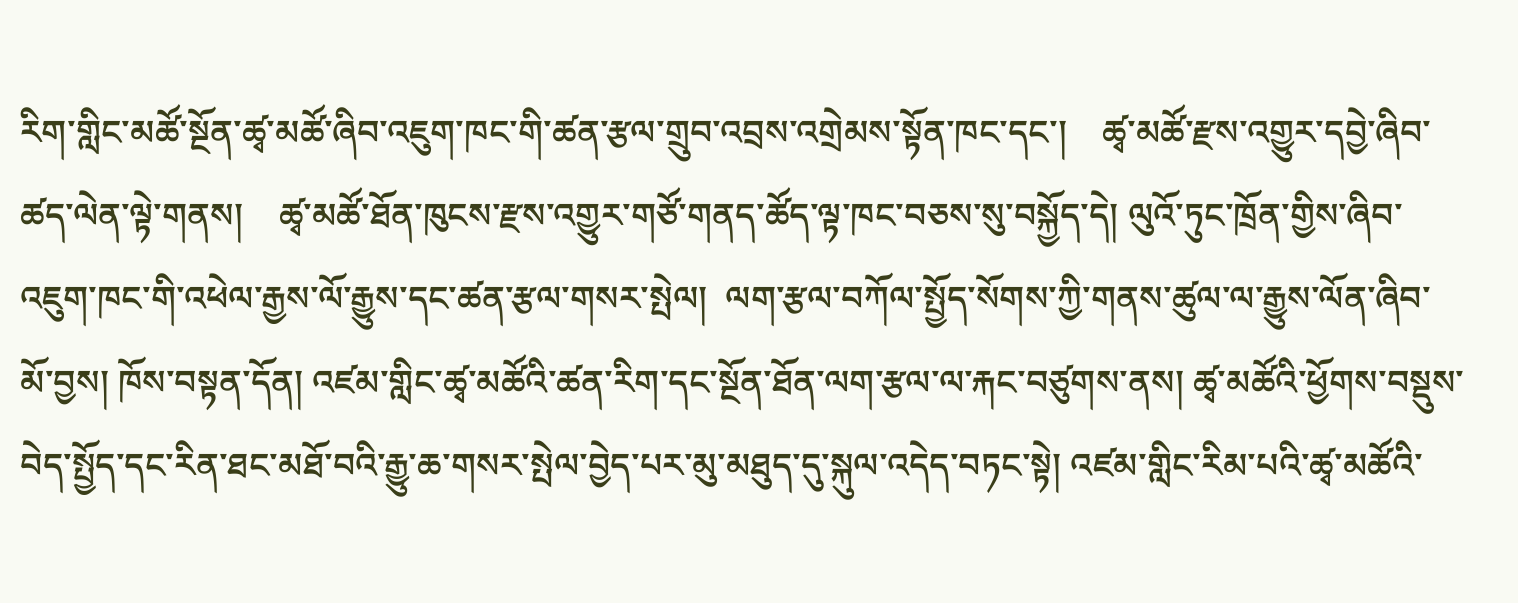རིག་གླིང་མཚོ་སྔོན་ཚྭ་མཚོ་ཞིབ་འཇུག་ཁང་གི་ཚན་རྩལ་གྲུབ་འབྲས་འགྲེམས་སྟོན་ཁང་དང་།    ཚྭ་མཚོ་རྫས་འགྱུར་དབྱེ་ཞིབ་ཚད་ལེན་ལྟེ་གནས།    ཚྭ་མཚོ་ཐོན་ཁུངས་རྫས་འགྱུར་གཙོ་གནད་ཚོད་ལྟ་ཁང་བཅས་སུ་བསྐྱོད་དེ། ལུའོ་ཏུང་ཁྲོན་གྱིས་ཞིབ་འཇུག་ཁང་གི་འཕེལ་རྒྱས་ལོ་རྒྱུས་དང་ཚན་རྩལ་གསར་སྤེལ།  ལག་རྩལ་བཀོལ་སྤྱོད་སོགས་ཀྱི་གནས་ཚུལ་ལ་རྒྱུས་ལོན་ཞིབ་མོ་བྱས། ཁོས་བསྟན་དོན། འཛམ་གླིང་ཚྭ་མཚོའི་ཚན་རིག་དང་སྔོན་ཐོན་ལག་རྩལ་ལ་རྐང་བཙུགས་ནས། ཚྭ་མཚོའི་ཕྱོགས་བསྡུས་བེད་སྤྱོད་དང་རིན་ཐང་མཐོ་བའི་རྒྱུ་ཆ་གསར་སྤེལ་བྱེད་པར་མུ་མཐུད་དུ་སྐུལ་འདེད་བཏང་སྟེ། འཛམ་གླིང་རིམ་པའི་ཚྭ་མཚོའི་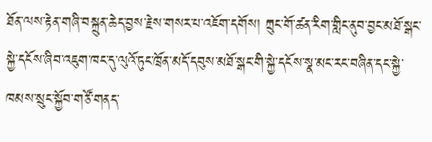ཐོན་ལས་རྟེན་གཞི་བསྐྲུན་ཆེད་བྱས་རྗེས་གསར་པ་འཇོག་དགོས། ཀྲུང་གོ་ཚན་རིག་གླིང་ནུབ་བྱང་མཐོ་སྒང་སྐྱེ་དངོས་ཞིབ་འཇུག་ཁང་དུ་ལུའོ་ཏུང་ཁྲོན་མདོ་དབུས་མཐོ་སྒང་གི་སྐྱེ་དངོས་སྣ་མང་རང་བཞིན་དང་སྐྱེ་ཁམས་སྲུང་སྐྱོབ་གཙོ་གནད་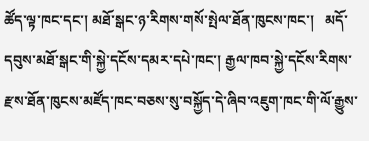ཚོད་ལྟ་ཁང་དང་། མཐོ་སྒང་ཉ་རིགས་གསོ་སྤེལ་ཐོན་ཁུངས་ཁང་།   མདོ་དབུས་མཐོ་སྒང་གི་སྐྱེ་དངོས་དམར་དཔེ་ཁང་། རྒྱལ་ཁབ་སྐྱེ་དངོས་རིགས་རྫས་ཐོན་ཁུངས་མཛོད་ཁང་བཅས་སུ་བསྐྱོད་དེ་ཞིབ་འཇུག་ཁང་གི་ལོ་རྒྱུས་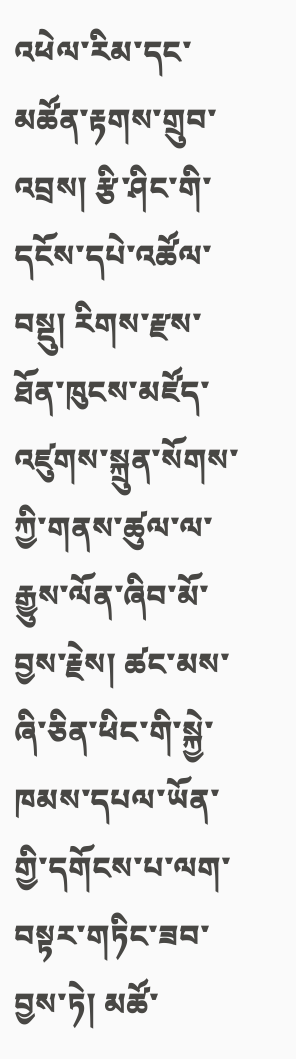འཕེལ་རིམ་དང་མཚོན་རྟགས་གྲུབ་འབྲས། རྩི་ཤིང་གི་དངོས་དཔེ་འཚོལ་བསྡུ། རིགས་རྫས་ཐོན་ཁུངས་མཛོད་འཛུགས་སྐྲུན་སོགས་ཀྱི་གནས་ཚུལ་ལ་རྒྱུས་ལོན་ཞིབ་མོ་བྱས་རྗེས། ཚང་མས་ཞི་ཅིན་ཕིང་གི་སྐྱེ་ཁམས་དཔལ་ཡོན་གྱི་དགོངས་པ་ལག་བསྟར་གཏིང་ཟབ་བྱས་ཏེ། མཚོ་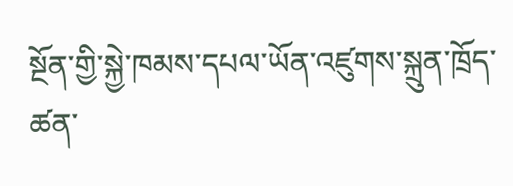སྔོན་གྱི་སྐྱེ་ཁམས་དཔལ་ཡོན་འཛུགས་སྐྲུན་ཁྲོད་ཚན་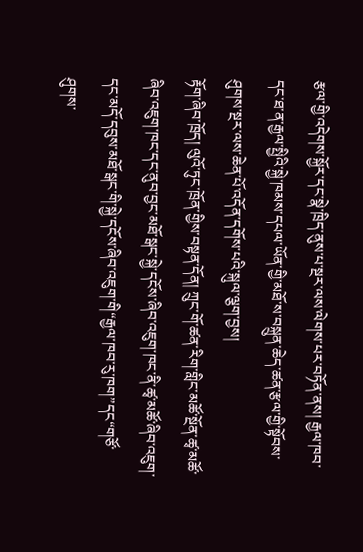རྩལ་གྱི་འདེགས་སྐྱོར་དང་སྣེ་ཁྲིད་ནུས་པ་སྔར་ལས་ལེགས་པར་བཏོན་ནས། རྒྱལ་ཁབ་དང་ཐ་ན་རྒྱལ་སྤྱིའི་སྐྱེ་ཁམས་དཔལ་ཡོན་གྱི་མཐོ་ས་བསྐྲུན་ཆེད་ཚན་རྩལ་གྱི་སྟོབས་ཤུགས་སྔར་ལས་ཆེན་པོ་འདོན་དགོས་པའི་སྐུལ་ལྕག་བྱས།
རྟོག་ཞིབ་ཁྲོད། ལུའོ་ཏུང་ཁྲོན་གྱིས་བསྟན་དོན། ཀྲུང་གོ་ཚན་རིག་གླིང་མཚོ་སྔོན་ཚྭ་མཚོ་ཞིབ་འཇུག་ཁང་དང་ནུབ་བྱང་མཐོ་སྒང་སྐྱེ་དངོས་ཞིབ་འཇུག་ཁང་ནི་ཚྭ་མཚོ་ཞིབ་འཇུག་དང་མདོ་དབུས་མཐོ་སྒང་གི་སྐྱེ་དངོས་ཞིབ་འཇུག་གི“རྒྱལ་ཁབ་རུ་ཁག”དང“གཙོ་ཤུགས་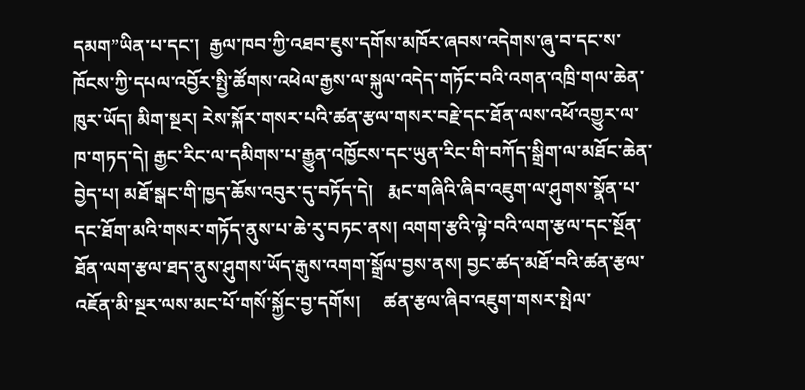དམག”ཡིན་པ་དང་།  རྒྱལ་ཁབ་ཀྱི་འཐབ་ཇུས་དགོས་མཁོར་ཞབས་འདེགས་ཞུ་བ་དང་ས་ཁོངས་ཀྱི་དཔལ་འབྱོར་སྤྱི་ཚོགས་འཕེལ་རྒྱས་ལ་སྐུལ་འདེད་གཏོང་བའི་འགན་འཁྲི་གལ་ཆེན་ཁུར་ཡོད། མིག་སྔར། རེས་སྐོར་གསར་པའི་ཚན་རྩལ་གསར་བརྗེ་དང་ཐོན་ལས་འཕོ་འགྱུར་ལ་ཁ་གཏད་དེ། རྒྱང་རིང་ལ་དམིགས་པ་རྒྱུན་འཁྱོངས་དང་ཡུན་རིང་གི་བཀོད་སྒྲིག་ལ་མཐོང་ཆེན་བྱེད་པ། མཐོ་སྒང་གི་ཁྱད་ཆོས་འབུར་དུ་བཏོད་དེ།   རྨང་གཞིའི་ཞིབ་འཇུག་ལ་ཤུགས་སྣོན་པ་དང་ཐོག་མའི་གསར་གཏོད་ནུས་པ་ཆེ་རུ་བཏང་ནས། འགག་རྩའི་ལྟེ་བའི་ལག་རྩལ་དང་སྔོན་ཐོན་ལག་རྩལ་ཐད་ནུས་ཤུགས་ཡོད་རྒུས་འགག་སྒྲོལ་བྱས་ནས། བྱང་ཚད་མཐོ་བའི་ཚན་རྩལ་འཇོན་མི་སྔར་ལས་མང་པོ་གསོ་སྐྱོང་བྱ་དགོས།     ཚན་རྩལ་ཞིབ་འཇུག་གསར་སྤེལ་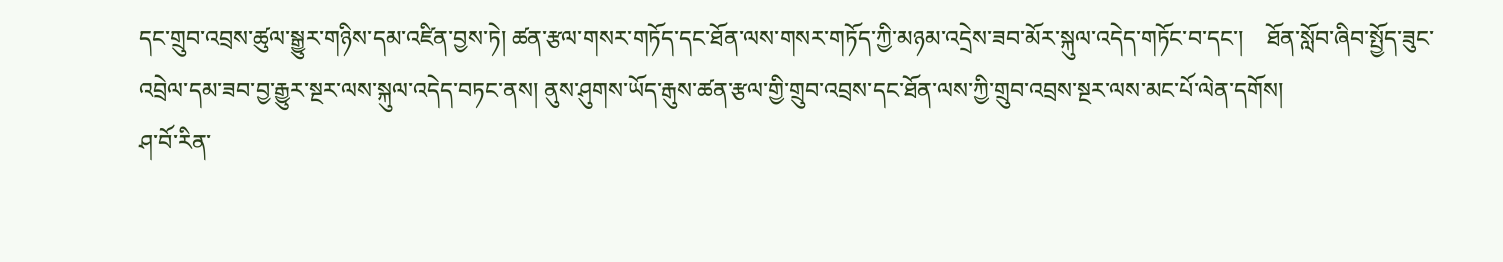དང་གྲུབ་འབྲས་ཚུལ་སྒྱུར་གཉིས་དམ་འཛིན་བྱས་ཏེ། ཚན་རྩལ་གསར་གཏོད་དང་ཐོན་ལས་གསར་གཏོད་ཀྱི་མཉམ་འདྲེས་ཟབ་མོར་སྐུལ་འདེད་གཏོང་བ་དང་།    ཐོན་སློབ་ཞིབ་སྤྱོད་ཟུང་འབྲེལ་དམ་ཟབ་བྱ་རྒྱུར་སྔར་ལས་སྐུལ་འདེད་བཏང་ནས། ནུས་ཤུགས་ཡོད་རྒུས་ཚན་རྩལ་གྱི་གྲུབ་འབྲས་དང་ཐོན་ལས་ཀྱི་གྲུབ་འབྲས་སྔར་ལས་མང་པོ་ལེན་དགོས།
ཤ་བོ་རིན་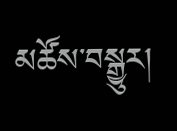མཚོས་བསྒྱུར།